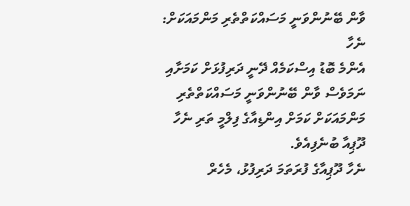ވާން ބޭނުންވަނީ މަސައްކަތްތެރި މަންމައަކަށް: ނެހާ
އެންމެ ބޮޑު އިސްކަމެއް ދޭނީ ދަރިފުޅަށް ކަމަށާއި ނަމަވެސް ވާން ބޭނުންވަނީ މަސައްކަތްތެރި މަންމައަކަށް ކަމަށް އިންޑިއާގެ ފިލްމީ ތަރި ނެހާ ދޫޕިއާ ބުނެފިއެވެ.
ނެހާ ދޫޕިއާގެ ފުރަތަމަ ދަރިފުޅު، މެހެރް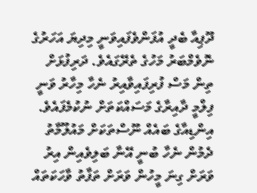ދޫޕިއާ ބެދީ އުފަންވެފައިވަނީ މިދިޔަ އަހަރުގެ ނޮވެމްބަރު މަހުގެ ތެރޭގައެވެ. ދަރިފުޅަށް ތިން މަސް ފުރިފައިވާއިރު ނެހާ މިހާރު ވަނީ ފިލްމީ ދާއިރާގެ މަސައްކަތަށް ނުކުމެފައެވެ.
އިންޑިއާގެ ބައެއް ނޫސްތަކަށް މައުލޫމާތު ދެމުން ނެހާ ބުނީ އޭނާ ބަލިވެއިން އިރު ވަރަށް ގިނަ މީހުން ވަރަށް ތަފާތު ވާހަކަތައް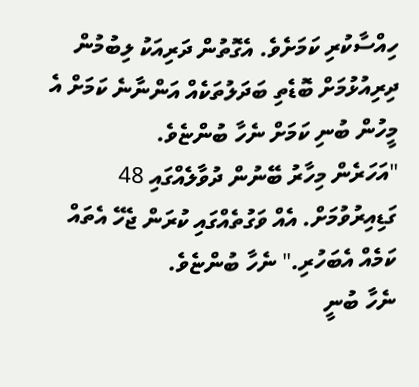ހިއްސާކުރި ކަމަށެވެ. އެގޮތުން ދަރިއަކު ލިބުމުން ދިރިއުޅުމަށް ބޮޑެތި ބަދަލުތަކެއް އަންނާނެ ކަމަށް އެ މީހުން ބުނި ކަމަށް ނެހާ ބުންޏެވެ.
"އަހަރެން މިހާރު ބޭނުން ދުވާލެއްގައި 48 ގަޑިއިރުވުމަށް. އެއް ވަގުތެއްގައި ކުރަން ޖެހޭ އެތައް ކަމެއް އެބަހުރި." ނެހާ ބުންޏެވެ.
ނެހާ ބުނީ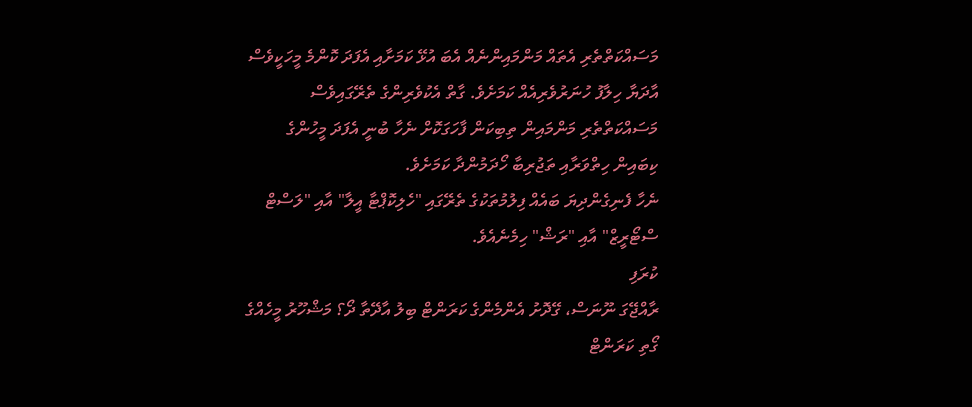މަސައްކަތްތެރި އެތައް މަންމައިންނެއް އެބަ އުޅޭ ކަމަށާއި އެފަދަ ކޮންމެ މީހަކީވެސް އާދަޔާ ހިލާފު ހުނަރުވެރިއެއް ކަމަށެވެ. ގާތް އެކުވެރިންގެ ތެރޭގައިވެސް މަސައްކަތްތެރި މަންމައިން ތިބިކަން ފާހަގަކޮށް ނެހާ ބުނީ އެފަދަ މީހުންގެ ކިބައިން ހިތްވަރާއި ތަޖުރިބާ ހޯދަމުންދާ ކަމަށެވެ.
ނެހާ ފެނިގެންދިޔަ ބައެއް ފިލުމުތަކުގެ ތެރޭގައި "ހެލިކޮޕްޓާ އީލާ" އާއި "ލަސްޓް ސްޓޯރީޒް" އާއި "ރަޝް" ހިމެނެއެވެ.
ކުރަފި
ރާއްޖޭގަ ނޫނަސް، ގޭދޮށު އެންމެންގެ ކަރަންޓް ބިލު އާދޭތާ ދޯ؟ މަޝްހޫރު މީހެއްގެ ގޯތި ކަރަންޓް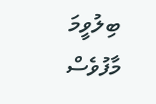ބިލުވީމަ މާފުވެސް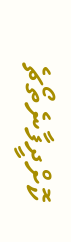ކޮށްދީފާނެތޯޗެ